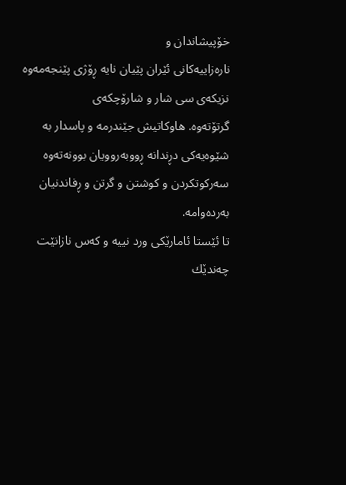خۆپیشاندان و
نارەزاییەکانی ئێران پێیان نایە ڕۆژی پێنجەمەوە نزیکەی سی شار و شارۆچکەی
گرتۆتەوە. هاوکاتیش جێندرمە و پاسدار بە شێوەیەکی دڕندانە ڕووبەروویان بوونەتەوە
سەرکوتکردن و کوشتن و گرتن و ڕفاندنیان
بەردەوامە.
تا ئێستا ئامارێکی ورد نییە و کەس نازانێت چەندێك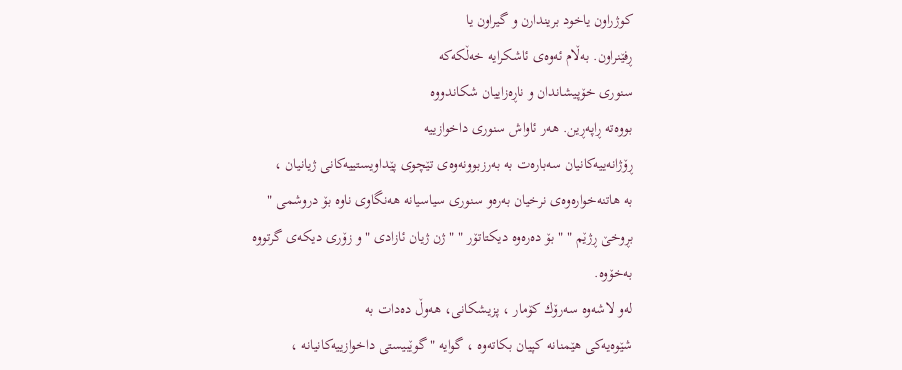کوژراون یاخود بریندارن و گیراون یا
ڕفێنراون. بەڵام ئەوەی ئاشکرایە خەڵکەکە
سنوری خۆپیشاندان و ناڕەزاییان شکاندووە
بووەتە ڕاپەڕین. هەر ئاواش سنوری داخوازییە
ڕۆژانەییەکانیان سەبارەت بە بەرزبوونەوەی تێچوی پێداویستییەکانی ژیانیان ،
بە هاتنەخوارەوەی نرخیان بەرەو سنوری سیاسیانە هەنگاوی ناوە بۆ دروشمی "
بڕوخێ ڕژێم " " بۆ دەرەوە دیکتاتۆر " " ژن ژیان ئازادی " و زۆری دیکەی گرتووە
بەخۆوە.
لەو لاشەوە سەرۆك کۆمار ، پزیشکانی، هەوڵ دەدات بە
شێوەیەکی هێمنانە کپیان بکاتەوە ، گوایە "گوێبیستی داخوازییەکانیانە ،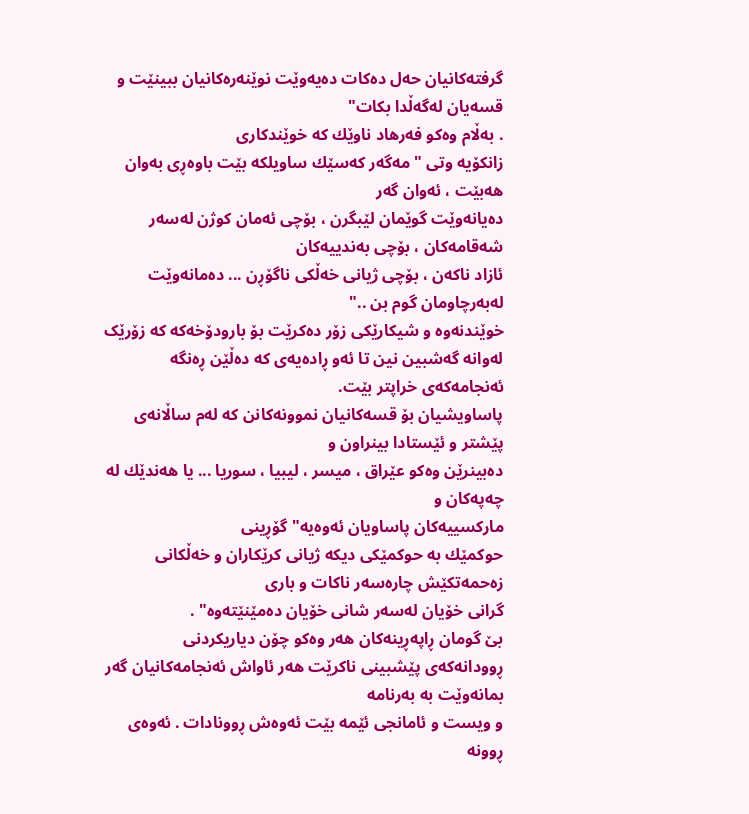گرفتەکانیان حەل دەکات دەیەوێت نوێنەرەکانیان ببینێت و قسەیان لەگەڵدا بکات"
. بەڵام وەکو فەرهاد ناوێك کە خوێندکاری
زانکۆیە وتی " مەگەر کەسێك ساویلکە بێت باوەڕی بەوان هەبێت ، ئەوان گەر
دەیانەوێت گوێمان لێبگرن ، بۆچی ئەمان کوژن لەسەر شەقامەکان ، بۆچی بەندییەکان
ئازاد ناکەن ، بۆچی ژیانی خەڵکی ناگۆڕن ... دەمانەوێت لەبەرچاومان گوم بن .."
خوێندنەوە و شیکارێکی زۆر دەکرێت بۆ بارودۆخەکە کە زۆرێک
لەوانە گەشبین نین تا ئەو ڕادەیەی کە دەڵێن ڕەنگە ئەنجامەکەی خراپتر بێت.
پاساویشیان بۆ قسەکانیان نموونەکانن کە لەم ساڵانەی پێشتر و ئێستادا بینراون و
دەبینرێن وەکو عێراق ، میسر ، لیبیا ، سوریا ... یا هەندێك لە چەپەکان و
مارکسییەکان پاساویان ئەوەیە" گۆڕینی
حوکمێك بە حوکمێکی دیکە ژیانی کرێکاران و خەڵکانی زەحمەتکێش چارەسەر ناکات و باری
گرانی خۆیان لەسەر شانی خۆیان دەمێنێتەوە" .
بێ گومان ڕاپەڕینەکان هەر وەکو چۆن دیاریکردنی
ڕوودانەکەی پێشبینی ناکرێت هەر ئاواش ئەنجامەکانیان گەر بمانەوێت بە بەرنامە
و ویست و ئامانجی ئێمە بێت ئەوەش ڕوونادات . ئەوەی ڕوونە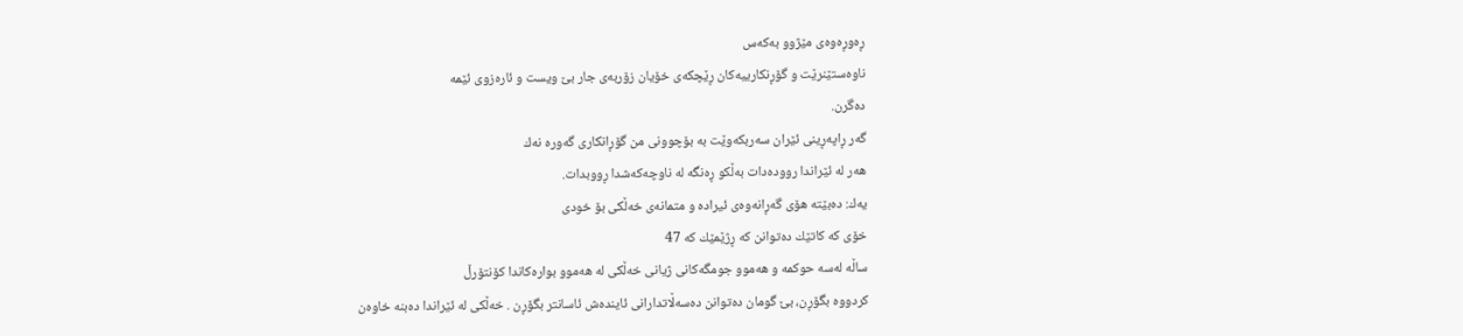ڕەوڕەوەی مێژوو بەکەس
ناوەستێنرێت و گۆڕنکارییەکان ڕێچکەی خۆیان زۆربەی جار بێ ویست و ئارەزوی ئێمە
دەگرن.
گەر ڕاپەڕینی ئێران سەربکەوێت بە بۆچوونی من گۆڕانکاری گەورە نەك
هەر لە ئێراندا روودەدات بەڵکو ڕەنگە لە ناوچەکەشدا ڕووبدات.
یەك: دەبێتە هۆی گەڕانەوەی ئیرادە و متمانەی خەڵکی بۆ خودی
خۆی کە کاتێك دەتوانن کە ڕژێمێك کە 47
ساڵە لەسە حوکمە و هەموو جومگەکانی ژیانی خەڵکی لە هەموو بوارەکاندا کۆنتۆرڵ
کردووە بگۆڕن، بێ گومان دەتوانن دەسەڵاتدارانی ئایندەش ئاسانتر بگۆڕن . خەڵکی لە ئێراندا دەبنە خاوەن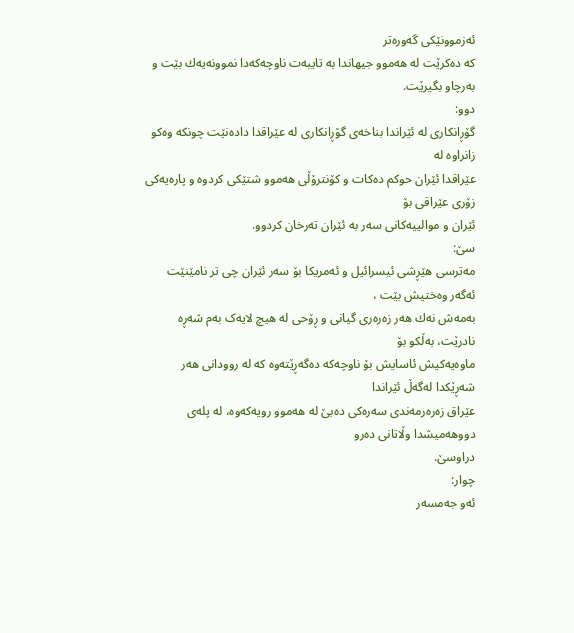ئەزموونێکی گەورەتر
کە دەکرێت لە هەموو جیهاندا بە تایبەت ناوچەکەدا نموونەیەك بێت و بەرچاو بگیرێت.
دوو:
گۆڕانکاری لە ئێراندا بناخەی گۆڕانکاری لە عێراقدا دادەنێت چونکە وەکو زانراوە لە
عێراقدا ئێران حوکم دەکات و کۆنترۆڵی هەموو شتێکی کردوە و پارەیەکی زۆری عێراقی بۆ
ئێران و موالییەکانی سەر بە ئێران تەرخان کردوو.
سێ:
مەترسی هێڕشی ئیسرائیل و ئەمریکا بۆ سەر ئێران چی تر نامێنێت ئەگەر وەختیش بێت ،
بەمەش نەك هەر زەرەری گیانی و ڕۆحی لە هیچ لایەک بەم شەڕە نادرێت، بەڵكو بۆ
ماوەیەكیش ئاسایش بۆ ناوچەکە دەگەڕێتەوە کە لە روودانی هەر شەڕێكدا لەگەڵ ئێراندا
عێراق زەرەرمەندی سەرەکی دەبێ لە هەموو رویەکەوە، لە پلەی دووهەمیشدا وڵاتانی دەرو
دراوسێ.
چوار:
ئەو جەمسەر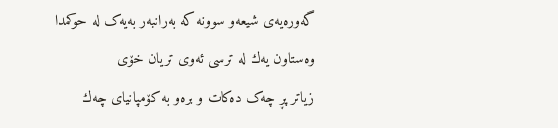گەورەیەی شیعەو سوونە کە بەرانبەر بەیەک لە حوکمدا وەستاون یەك لە ترسی ئەوی تریان خۆی
زیاتر پڕ چەک دەکات و برەو بە کۆمپانیای چەك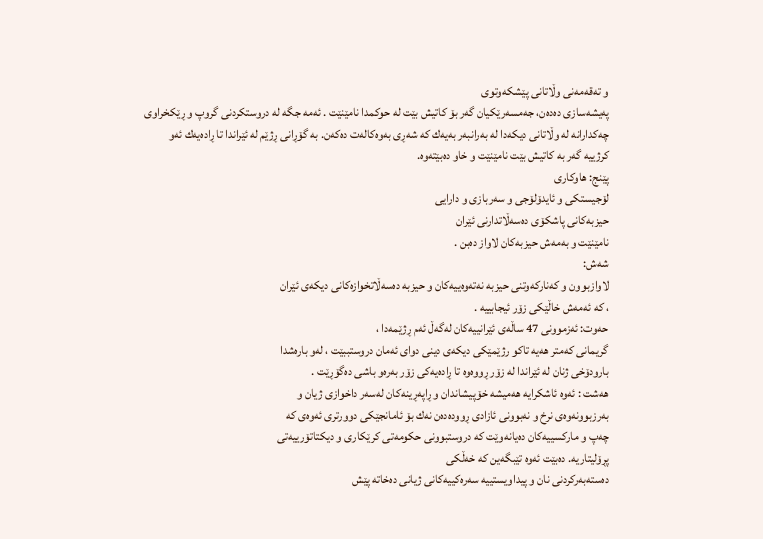و تەقەمەنی وڵاتانی پێشكەوتوی
پەیشەسازی دەدەن، جەمسەرێکیان گەر بۆ کاتیش بێت لە حوکمدا نامێنێت . ئەمە جگە لە دروستکردنی گروپ و ڕێکخراوی
چەکدارانە لە وڵاتانی دیکەدا لە بەرانبەر بەیەك کە شەڕی بەوەکالەت دەکەن. بە گۆڕانی ڕژێم لە ئێراندا تا ڕادەیەك ئەو
کرژییە گەر بە کاتیش بێت نامێنێت و خاو دەبێتەوە.
پێنج: هاوکاری
لۆجیستکی و ئایدۆلۆجی و سەربازی و دارایی
حیزبەکانی پاشکۆی دەسەڵاتدارنی ئێران
نامێنێت و بەمەش حیزبەکان لاواز دەبن .
شەش:
لاوازبوون و کەنارکەوتنی حیزبە نەتەوەییەکان و حیزبە دەسەڵاتخوازەکانی دیکەی ئێران
، کە ئەمەش خاڵێکی زۆر ئیجابییە .
حەوت: ئەزموونی 47 ساڵەی ئێرانییەکان لەگەڵ ئەم ڕژێمەدا ،
گریمانی کەمتر هەیە تاکو رژێمێکی دیکەی دینی دوای ئەمان دروستببێت ، لەو بارەشدا
بارودۆخی ژنان لە ئێراندا لە زۆر ڕووەوە تا ڕادەیەکی زۆر بەرەو باشی دەگۆڕێت .
هەشت : ئەوە ئاشکرایە هەمیشە خۆپیشاندان و ڕاپەڕینەکان لەسەر داخوازی ژیان و
بەرزبوونەوەی نرخ و نەبوونی ئازادی ڕوودەدەن نەك بۆ ئامانجێکی دوورتری ئەوەی کە
چەپ و مارکسییەکان دەیانەوێت کە دروستبوونی حکومەتی کرێکاری و دیکتاتۆرییەتی
پڕۆلیتاریە. دەبێت ئەوە تێبگەین کە خەڵکی
دەستەبەرکردنی نان و پیداویستییە سەرەکییەکانی ژیانی دەخاتە پێش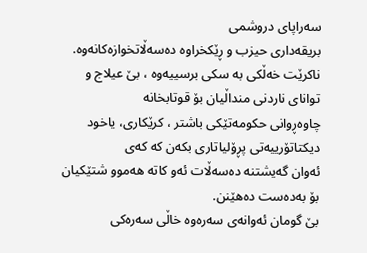سەراپای دروشمی
بریقەداری حیزب و ڕێکخراوە دەسەڵاتخوازەکانەوە. ناکرێت خەڵکی بە سکی برسییەوە ، بێ عیلاج و توانای ناردنی منداڵیان بۆ قوتابخانە
چاوەڕوانی حکومەتێکی باشتر ، کرێکاری، یاخود دیکتاتۆرییەتی پڕۆلیاتاری بکەن کە کەی
ئەوان گەیشتنە دەسەڵات ئەو کاتە هەموو شتێكیان بۆ بەدەست دەهێنن.
بێ گومان ئەوانەی سەرەوە خاڵی سەرەکی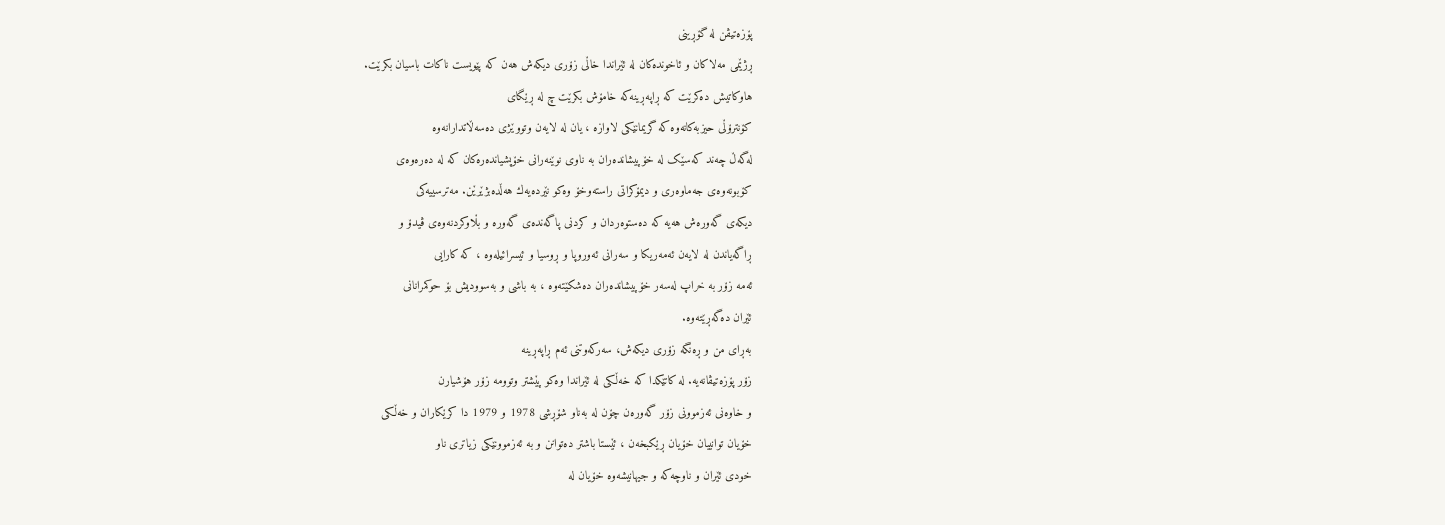پۆزەتیڤن لە گۆڕینی
ڕژێمی مەلاکان و ئاخوندەکان لە ئێراندا خاڵی زۆری دیکەش هەن کە پێویست ناکات باسیان بکرێت.
هاوکاتیش دەکرێت کە ڕاپەڕینەکە خامۆش بکرێت چ لە ڕێگای
کۆنترۆڵی حیزبەکانەوە کە گریمانێکی لاوازە ، یان لە لایەن وتووێژی دەسەڵاتدارانەوە
لەگەڵ چەند کەسێک لە خۆپیشاندەران بە ناوی نوێنەرانی خۆپشیاندەرەکان کە لە دەرەوەی
کۆبونەوەی جەماوەری و دیمۆکراتی راستەوخۆ وەکو نێردەیەك هەڵدەبژێرێن. مەترسییەکی
دیکەی گەورەش هەیە کە دەستوەردان و کردنی پاگەندەی گەورە و بڵاوکردنەوەی ڤیدۆ و
ڕاگەیاندن لە لایەن ئەمەریکا و سەرانی ئەوروپا و ڕوسیا و ئیسرائیلەوە ، کە کارایی
ئەمە زۆر بە خراپ لەسەر خۆپیشاندەران دەشكێتەوە ، بە باشی و بەسوودیش بۆ حوکمرانانی
ئێران دەگەڕێتەوە.
بەڕای من و ڕەنگە زۆری دیکەش، سەرکەوتنی ئەم ڕاپەڕینە
زۆر پۆزەتیڤانەیە. لە کاتێکدا کە خەڵکی لە ئێراندا وەکو پێشتر وتوومە زۆر هۆشیارن
و خاوەنی ئەزموونی زۆر گەورەن چۆن لە بەناو شۆڕشی 1978 و 1979 دا کرێکاران و خەڵکی
خۆیان توانییان خۆیان ڕێکبخەن ، ئێستا باشتر دەتوانن و بە ئەزموونێکی زیاتری ناو
خودی ئێران و ناوچەکە و جیهانیشەوە خۆیان لە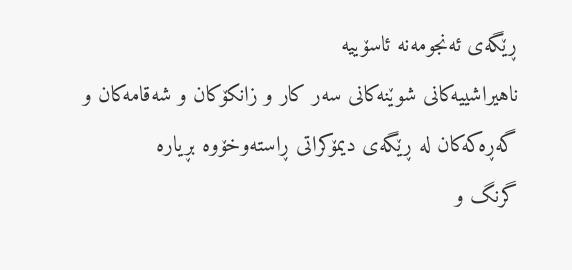ڕێگەی ئەنجومەنە ئاسۆییە
ناهیراشییەکانی شوێنەکانی سەر کار و زانکۆکان و شەقامەکان و گەڕەکەکان لە ڕێگەی دیمۆکراتی ڕاستەوخۆوە بڕیارە
گرنگ و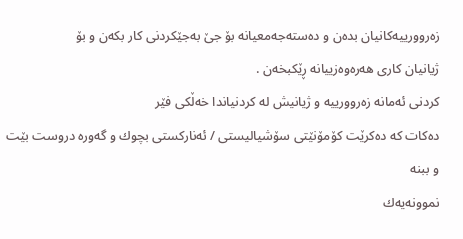زەروورییەکانیان بدەن و دەستەجەمعیانە بۆ جێ بەجێکردنی کار بکەن و بۆ
ژیانیان کاری هەرەوەزییانە ڕێکبخەن .
کردنی ئەمانە زەروورییە و ژیانیش لە کردنیاندا خەڵکی فێر
دەکات کە دەکرێت کۆمۆنێتی سۆشیالیستی / ئەنارکستی بچوك و گەورە دروست بێت و ببنە
نموونەیەك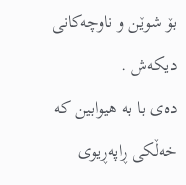بۆ شوێن و ناوچەکانی دیکەش .
دەی با بە هیوابین کە خەڵکی ڕاپەڕیوی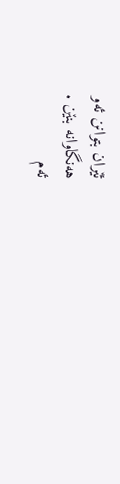ئێران بتوانن ئەو
هەنگاوانە بنێن .
ئەم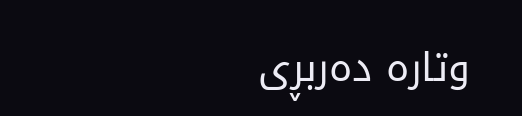وتارە دەربڕی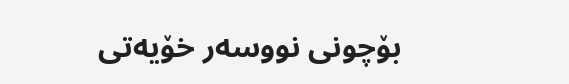بۆچونی نووسەر خۆیەتی